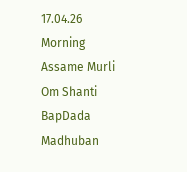17.04.26 Morning Assame Murli Om Shanti BapDada Madhuban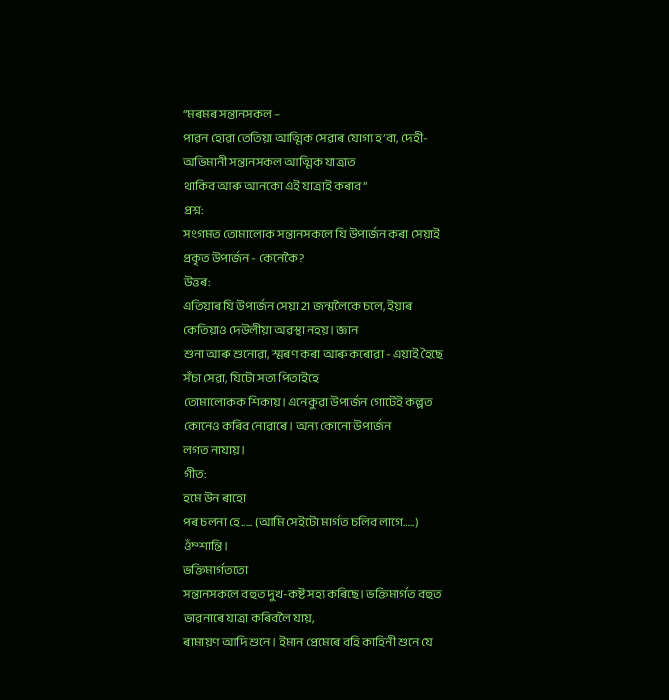“মৰমৰ সন্তানসকল –
পাৱন হোৱা তেতিয়া আত্মিক সেৱাৰ যোগ্য হ’বা, দেহী-অভিমানী সন্তানসকল আত্মিক যাত্ৰাত
থাকিব আৰু আনকো এই যাত্ৰাই কৰাব”
প্ৰশ্ন:
সংগমত তোমালোক সন্তানসকলে যি উপাৰ্জন কৰা সেয়াই প্ৰকৃত উপাৰ্জন - কেনেকৈ?
উত্তৰ:
এতিয়াৰ যি উপাৰ্জন সেয়া 21 জন্মলৈকে চলে, ইয়াৰ কেতিয়াও দেউলীয়া অৱস্থা নহয়। জ্ঞান
শুনা আৰু শুনোৱা, স্মৰণ কৰা আৰু কৰোৱা - এয়াই হৈছে সঁচা সেৱা, যিটো সত্য পিতাইহে
তোমালোকক শিকায়। এনেকুৱা উপাৰ্জন গোটেই কল্পত কোনেও কৰিব নোৱাৰে। অন্য কোনো উপাৰ্জন
লগত নাযায়।
গীত:
হমে উন ৰাহো
পৰ চলনা হে..... (আমি সেইটো মাৰ্গত চলিব লাগে…..)
ওঁম্শান্তি।
ভক্তিমাৰ্গততো
সন্তানসকলে বহুত দুখ-কষ্ট সহ্য কৰিছে। ভক্তিমাৰ্গত বহুত ভাৱনাৰে যাত্ৰা কৰিবলৈ যায়,
ৰামায়ণ আদি শুনে। ইমান প্ৰেমেৰে বহি কাহিনী শুনে যে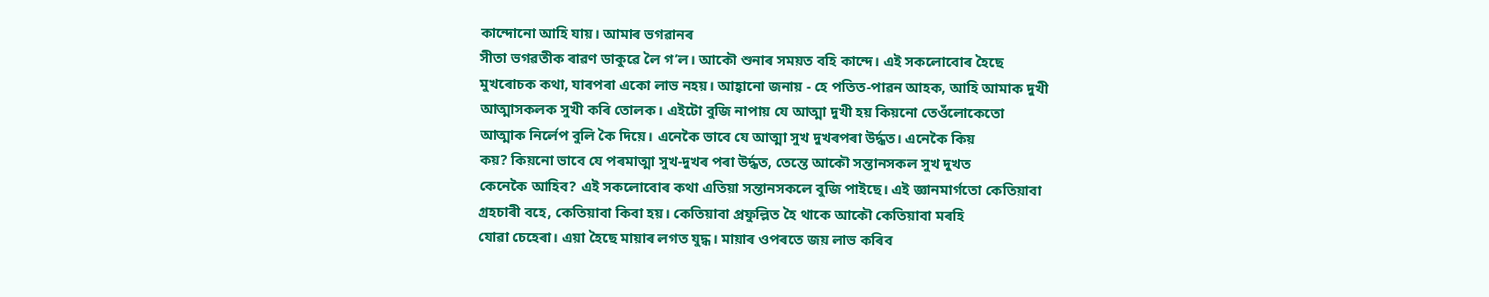কান্দোনো আহি যায়। আমাৰ ভগৱানৰ
সীতা ভগৱতীক ৰাৱণ ডাকুৱে লৈ গ’ল। আকৌ শুনাৰ সময়ত বহি কান্দে। এই সকলোবোৰ হৈছে
মুখৰোচক কথা, যাৰপৰা একো লাভ নহয়। আহ্বানো জনায় - হে পতিত-পাৱন আহক, আহি আমাক দুখী
আত্মাসকলক সুখী কৰি তোলক। এইটো বুজি নাপায় যে আত্মা দুখী হয় কিয়নো তেওঁলোকেতো
আত্মাক নিৰ্লেপ বুলি কৈ দিয়ে। এনেকৈ ভাবে যে আত্মা সুখ দুখৰপৰা উৰ্দ্ধত। এনেকৈ কিয়
কয়? কিয়নো ভাবে যে পৰমাত্মা সুখ-দুখৰ পৰা উৰ্দ্ধত, তেন্তে আকৌ সন্তানসকল সুখ দুখত
কেনেকৈ আহিব? এই সকলোবোৰ কথা এতিয়া সন্তানসকলে বুজি পাইছে। এই জ্ঞানমাৰ্গতো কেতিয়াবা
গ্ৰহচাৰী বহে, কেতিয়াবা কিবা হয়। কেতিয়াবা প্ৰফুল্লিত হৈ থাকে আকৌ কেতিয়াবা মৰহি
যোৱা চেহেৰা। এয়া হৈছে মায়াৰ লগত যুদ্ধ। মায়াৰ ওপৰতে জয় লাভ কৰিব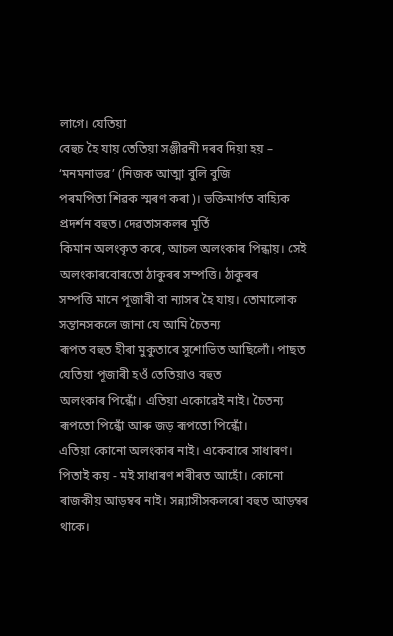লাগে। যেতিয়া
বেহুচ হৈ যায় তেতিয়া সঞ্জীৱনী দৰব দিয়া হয় – ‘মনমনাভৱ’ (নিজক আত্মা বুলি বুজি
পৰমপিতা শিৱক স্মৰণ কৰা)। ভক্তিমাৰ্গত বাহ্যিক প্ৰদৰ্শন বহুত। দেৱতাসকলৰ মূৰ্তি
কিমান অলংকৃত কৰে, আচল অলংকাৰ পিন্ধায়। সেই অলংকাৰবোৰতো ঠাকুৰৰ সম্পত্তি। ঠাকুৰৰ
সম্পত্তি মানে পূজাৰী বা ন্যাসৰ হৈ যায়। তোমালোক সন্তানসকলে জানা যে আমি চৈতন্য
ৰূপত বহুত হীৰা মুকুতাৰে সুশোভিত আছিলোঁ। পাছত যেতিয়া পূজাৰী হওঁ তেতিয়াও বহুত
অলংকাৰ পিন্ধোঁ। এতিয়া একোৱেই নাই। চৈতন্য ৰূপতো পিন্ধোঁ আৰু জড় ৰূপতো পিন্ধোঁ।
এতিয়া কোনো অলংকাৰ নাই। একেবাৰে সাধাৰণ। পিতাই কয় - মই সাধাৰণ শৰীৰত আহোঁ। কোনো
ৰাজকীয় আড়ম্বৰ নাই। সন্ন্যাসীসকলৰো বহুত আড়ম্বৰ থাকে।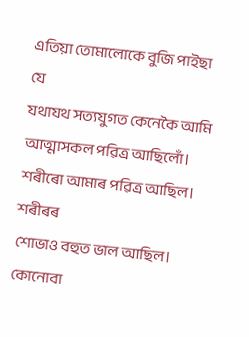এতিয়া তোমালোকে বুজি পাইছা যে
যথাযথ সত্যযুগত কেনেকৈ আমি আত্মাসকল পৱিত্ৰ আছিলোঁ। শৰীৰো আমাৰ পৱিত্ৰ আছিল। শৰীৰৰ
শোভাও বহুত ভাল আছিল। কোনোবা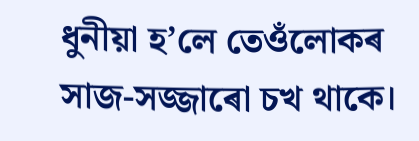ধুনীয়া হ’লে তেওঁলোকৰ সাজ-সজ্জাৰো চখ থাকে।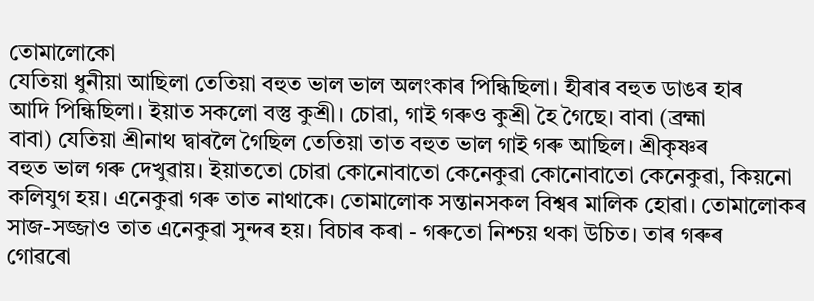তোমালোকো
যেতিয়া ধুনীয়া আছিলা তেতিয়া বহুত ভাল ভাল অলংকাৰ পিন্ধিছিলা। হীৰাৰ বহুত ডাঙৰ হাৰ
আদি পিন্ধিছিলা। ইয়াত সকলো বস্তু কুশ্ৰী। চোৱা, গাই গৰুও কুশ্ৰী হৈ গৈছে। বাবা (ব্ৰহ্মা
বাবা) যেতিয়া শ্ৰীনাথ দ্বাৰলৈ গৈছিল তেতিয়া তাত বহুত ভাল গাই গৰু আছিল। শ্ৰীকৃষ্ণৰ
বহুত ভাল গৰু দেখুৱায়। ইয়াততো চোৱা কোনোবাতো কেনেকুৱা কোনোবাতো কেনেকুৱা, কিয়নো
কলিযুগ হয়। এনেকুৱা গৰু তাত নাথাকে। তোমালোক সন্তানসকল বিশ্বৰ মালিক হোৱা। তোমালোকৰ
সাজ-সজ্জাও তাত এনেকুৱা সুন্দৰ হয়। বিচাৰ কৰা - গৰুতো নিশ্চয় থকা উচিত। তাৰ গৰুৰ
গোৱৰো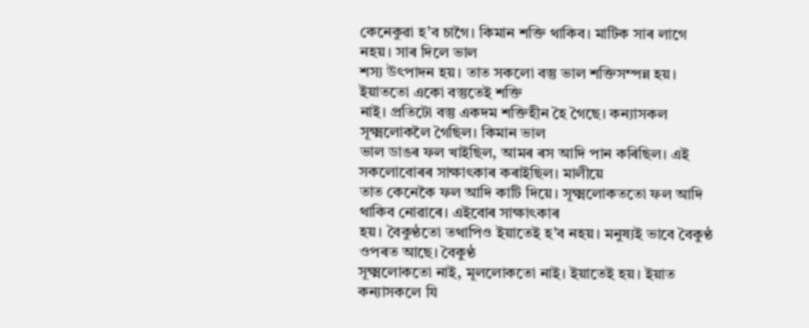কেনেকুৱা হ’ব চাগৈ। কিমান শক্তি থাকিব। মাটিক সাৰ লাগে নহয়। সাৰ দিলে ভাল
শস্য উৎপাদন হয়। তাত সকলো বস্তু ভাল শক্তিসম্পন্ন হয়। ইয়াততো একো বস্তুতেই শক্তি
নাই। প্ৰতিটো বস্তু একদম শক্তিহীন হৈ গৈছে। কন্যাসকল সূক্ষ্মলোকলৈ গৈছিল। কিমান ভাল
ভাল ডাঙৰ ফল খাইছিল, আমৰ ৰস আদি পান কৰিছিল। এই সকলোবোৰৰ সাক্ষাৎকাৰ কৰাইছিল। মালীয়ে
তাত কেনেকৈ ফল আদি কাটি দিয়ে। সূক্ষ্মলোকততো ফল আদি থাকিব নোৱাৰে। এইবোৰ সাক্ষাৎকাৰ
হয়। বৈকুণ্ঠতো তথাপিও ইয়াতেই হ’ব নহয়। মনুষ্যই ভাবে বৈকুণ্ঠ ওপৰত আছে। বৈকুণ্ঠ
সূক্ষ্মলোকতো নাই, মূললোকতো নাই। ইয়াতেই হয়। ইয়াত কন্যাসকলে যি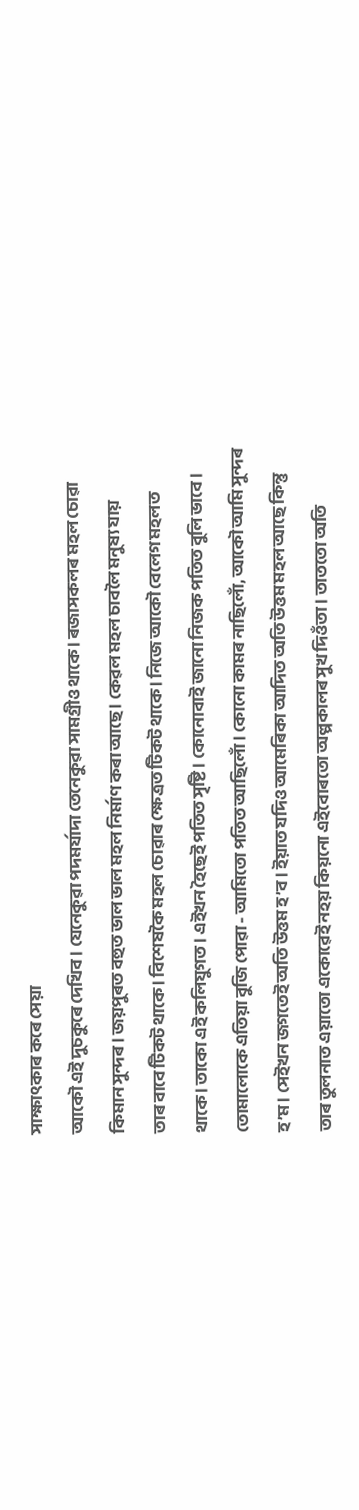সাক্ষাৎকাৰ কৰে সেয়া
আকৌ এই দুচকুৰে দেখিব। যেনেকুৱা পদমৰ্যাদা তেনেকুৱা সামগ্ৰীও থাকে। ৰজাসকলৰ মহল চোৱা
কিমান সুন্দৰ। জয়পুৰত বহুত ভাল ভাল মহল নিৰ্মাণ কৰা আছে। কেৱল মহল চাবলৈ মনুষ্য যায়
তাৰ বাবে টিকট থাকে। বিশেষকৈ মহল চোৱাৰ ক্ষেত্ৰত টিকট থাকে। নিজে আকৌ বেলেগ মহলত
থাকে। তাকো এই কলিযুগত। এইখন হৈছেই পতিত সৃষ্টি। কোনোবাই জানো নিজক পতিত বুলি ভাবে।
তোমালোকে এতিয়া বুজি পোৱা - আমিতো পতিত আছিলোঁ। কোনো কামৰ নাছিলোঁ, আকৌ আমি সুন্দৰ
হ’ম। সেইখন জগতেই অতি উত্তম হ’ব। ইয়াত যদিও আমেৰিকা আদিত অতি উত্তম মহল আছে কিন্তু
তাৰ তুলনাত এয়াতো একোৱেই নহয় কিয়নো এইবোৰতো অল্পকালৰ সুখ দিওঁতা। তাততো অতি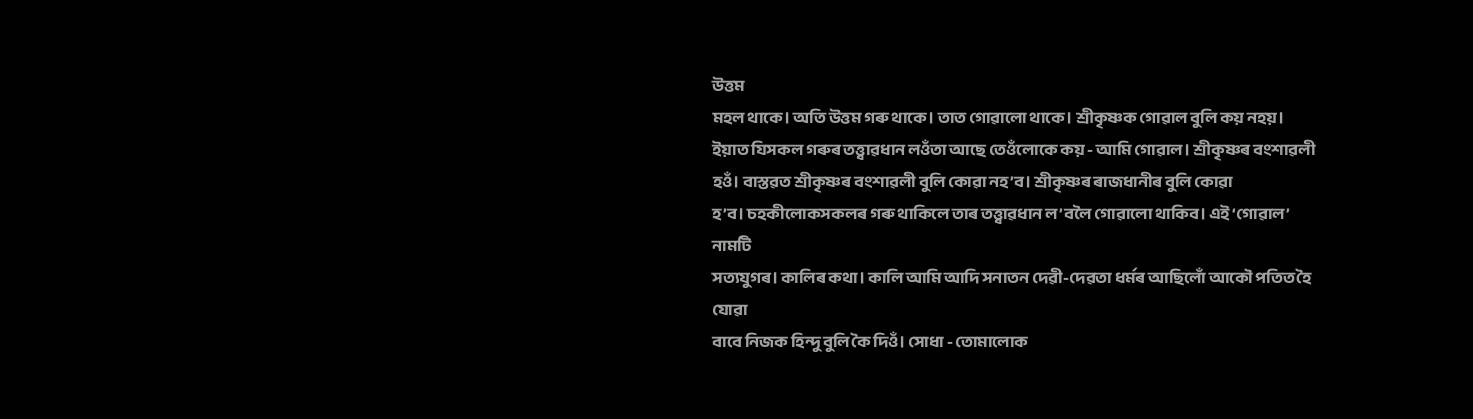উত্তম
মহল থাকে। অতি উত্তম গৰু থাকে। তাত গোৱালো থাকে। শ্ৰীকৃষ্ণক গোৱাল বুলি কয় নহয়।
ইয়াত যিসকল গৰুৰ তত্ত্বাৱধান লওঁতা আছে তেওঁলোকে কয় - আমি গোৱাল। শ্ৰীকৃষ্ণৰ বংশাৱলী
হওঁ। বাস্তৱত শ্ৰীকৃষ্ণৰ বংশাৱলী বুলি কোৱা নহ’ব। শ্ৰীকৃষ্ণৰ ৰাজধানীৰ বুলি কোৱা
হ’ব। চহকীলোকসকলৰ গৰু থাকিলে তাৰ তত্ত্বাৱধান ল’বলৈ গোৱালো থাকিব। এই ‘গোৱাল’ নামটি
সত্যযুগৰ। কালিৰ কথা। কালি আমি আদি সনাতন দেৱী-দেৱতা ধৰ্মৰ আছিলোঁ আকৌ পতিত হৈ যোৱা
বাবে নিজক হিন্দু বুলি কৈ দিওঁ। সোধা - তোমালোক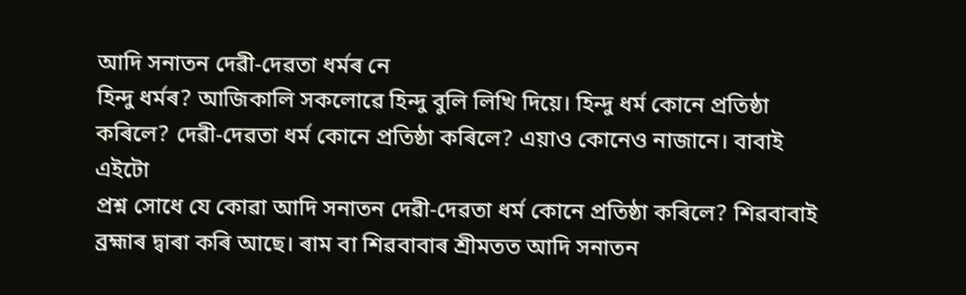আদি সনাতন দেৱী-দেৱতা ধৰ্মৰ নে
হিন্দু ধৰ্মৰ? আজিকালি সকলোৱে হিন্দু বুলি লিখি দিয়ে। হিন্দু ধৰ্ম কোনে প্ৰতিষ্ঠা
কৰিলে? দেৱী-দেৱতা ধৰ্ম কোনে প্ৰতিষ্ঠা কৰিলে? এয়াও কোনেও নাজানে। বাবাই এইটো
প্ৰশ্ন সোধে যে কোৱা আদি সনাতন দেৱী-দেৱতা ধৰ্ম কোনে প্ৰতিষ্ঠা কৰিলে? শিৱবাবাই
ব্ৰহ্মাৰ দ্বাৰা কৰি আছে। ৰাম বা শিৱবাবাৰ শ্ৰীমতত আদি সনাতন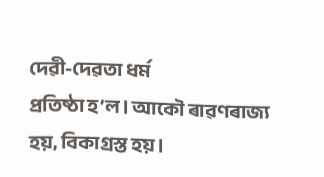দেৱী-দেৱতা ধৰ্ম
প্ৰতিষ্ঠা হ’ল। আকৌ ৰাৱণৰাজ্য হয়, বিকাগ্ৰস্ত হয়।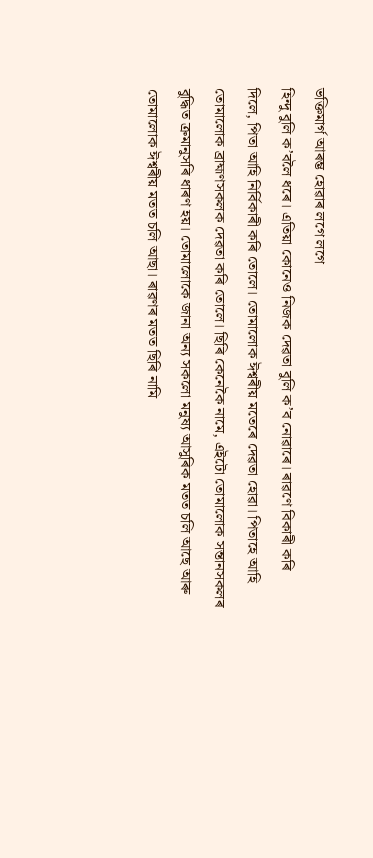ভক্তিমাৰ্গ আৰম্ভ হোৱাৰ লগে লগে
হিন্দু বুলি ক’বলৈ ধৰে। এতিয়া কোনেও নিজক দেৱতা বুলি ক’ব নোৱাৰে। ৰাৱণে বিকাৰী কৰি
দিলে, পিতা আহি নিৰ্বিকাৰী কৰি তোলে। তোমালোক ঈশ্বৰীয় মতেৰে দেৱতা হোৱা। পিতাহে আহি
তোমালোক ব্ৰাহ্মণসকলক দেৱতা কৰি তোলে। ছিৰি কেনেকৈ নামে, এইটো তোমালোক সন্তানসকলৰ
বুদ্ধিত ক্ৰমানুসৰি ধাৰণ হয়। তোমালোকে জানা অন্য সকলো মনুষ্য আসুৰিক মতত চলি আছে আৰু
তোমালোক ঈশ্বৰীয় মতত চলি আছা। ৰাৱণৰ মতত ছিৰি নামি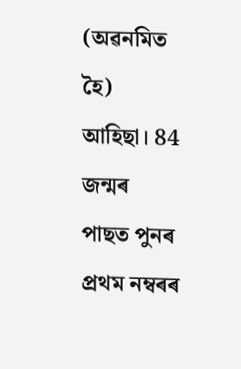(অৱনমিত হৈ) আহিছা। 84 জন্মৰ
পাছত পুনৰ প্ৰথম নম্বৰৰ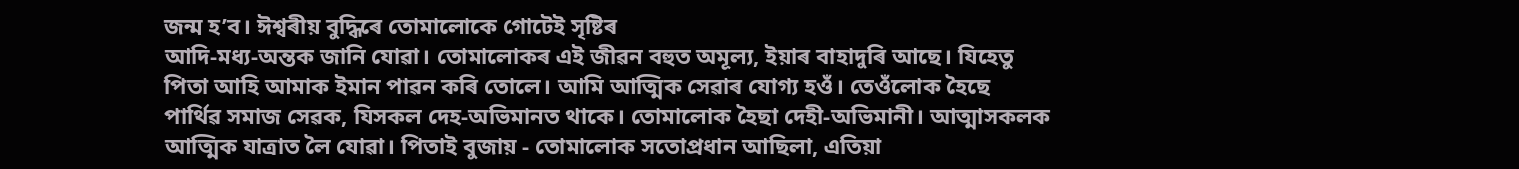জন্ম হ’ব। ঈশ্বৰীয় বুদ্ধিৰে তোমালোকে গোটেই সৃষ্টিৰ
আদি-মধ্য-অন্তক জানি যোৱা। তোমালোকৰ এই জীৱন বহুত অমূল্য, ইয়াৰ বাহাদুৰি আছে। যিহেতু
পিতা আহি আমাক ইমান পাৱন কৰি তোলে। আমি আত্মিক সেৱাৰ যোগ্য হওঁ। তেওঁলোক হৈছে
পাৰ্থিৱ সমাজ সেৱক, যিসকল দেহ-অভিমানত থাকে। তোমালোক হৈছা দেহী-অভিমানী। আত্মাসকলক
আত্মিক যাত্ৰাত লৈ যোৱা। পিতাই বুজায় - তোমালোক সতোপ্ৰধান আছিলা, এতিয়া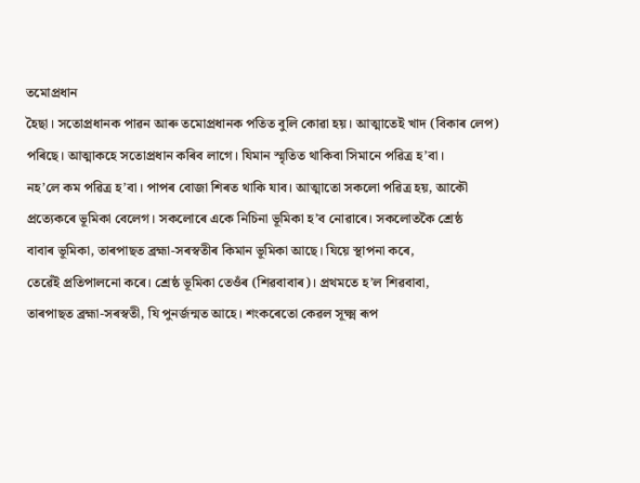তমোপ্ৰধান
হৈছা। সতোপ্ৰধানক পাৱন আৰু তমোপ্ৰধানক পতিত বুলি কোৱা হয়। আত্মাতেই খাদ (বিকাৰ লেপ)
পৰিছে। আত্মাকহে সতোপ্ৰধান কৰিব লাগে। যিমান স্মৃতিত থাকিবা সিমানে পৱিত্ৰ হ’বা।
নহ’লে কম পৱিত্ৰ হ’বা। পাপৰ বোজা শিৰত থাকি যাব। আত্মাতো সকলো পৱিত্ৰ হয়, আকৌ
প্ৰত্যেকৰে ভূমিকা বেলেগ। সকলোৰে একে নিচিনা ভূমিকা হ’ব নোৱাৰে। সকলোতকৈ শ্ৰেষ্ঠ
বাবাৰ ভূমিকা, তাৰপাছত ব্ৰহ্মা-সৰস্বতীৰ কিমান ভূমিকা আছে। যিয়ে স্থাপনা কৰে,
তেৱেঁই প্ৰতিপালনো কৰে। শ্ৰেষ্ঠ ভূমিকা তেওঁৰ (শিৱবাবাৰ)। প্ৰথমতে হ’ল শিৱবাবা,
তাৰপাছত ব্ৰহ্মা-সৰস্বতী, যি পুনৰ্জন্মত আহে। শংকৰেতো কেৱল সূক্ষ্ম ৰূপ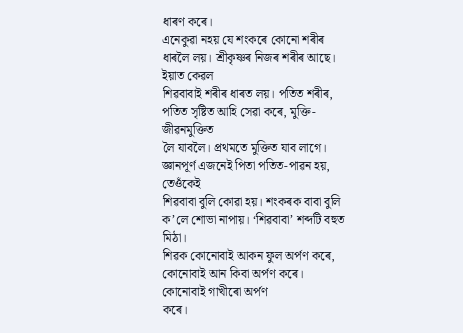ধাৰণ কৰে।
এনেকুৱা নহয় যে শংকৰে কোনো শৰীৰ ধাৰলৈ লয়। শ্ৰীকৃষ্ণৰ নিজৰ শৰীৰ আছে। ইয়াত কেৱল
শিৱবাবাই শৰীৰ ধাৰত লয়। পতিত শৰীৰ, পতিত সৃষ্টিত আহি সেৱা কৰে, মুক্তি-জীৱনমুক্তিত
লৈ যাবলৈ। প্ৰথমতে মুক্তিত যাব লাগে। জ্ঞানপূৰ্ণ এজনেই পিতা পতিত-পাৱন হয়, তেওঁকেই
শিৱবাবা বুলি কোৱা হয়। শংকৰক বাবা বুলি ক’লে শোভা নাপায়। ‘শিৱবাবা’ শব্দটি বহুত মিঠা।
শিৱক কোনোবাই আকন ফুল অৰ্পণ কৰে, কোনোবাই আন কিবা অৰ্পণ কৰে। কোনোবাই গাখীৰো অৰ্পণ
কৰে।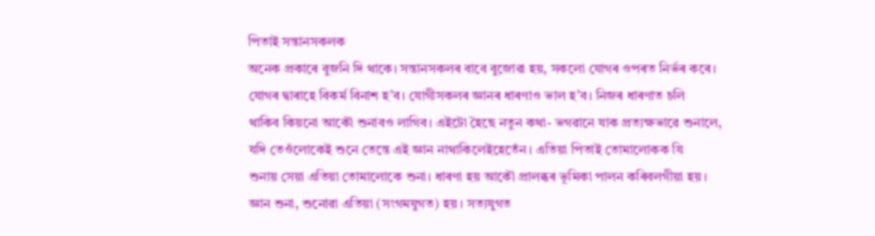পিতাই সন্তানসকলক
অনেক প্ৰকাৰে বুজনি দি থাকে। সন্তানসকলৰ বাবে বুজোৱা হয়, সকলো যোগৰ ওপৰত নিৰ্ভৰ কৰে।
যোগৰ দ্বাৰাহে বিকৰ্ম বিনাশ হ’ব। যোগীসকলৰ জ্ঞানৰ ধাৰণাও ভাল হ’ব। নিজৰ ধাৰণাত চলি
থাকিব কিয়নো আকৌ শুনাবও লাগিব। এইটো হৈছে নতুন কথা- ভগৱানে যাক প্ৰত্যক্ষভাৱে শুনালে,
যদি তেওঁলোকেই শুনে তেন্তে এই জ্ঞান নাথাকিলেইহেতেঁন। এতিয়া পিতাই তোমালোকক যি
শুনায় সেয়া এতিয়া তোমালোকে শুনা। ধাৰণা হয় আকৌ প্ৰালব্ধৰ ভূমিকা পালন কৰিবলগীয়া হয়।
জ্ঞান শুনা, শুনোৱা এতিয়া (সংগমযুগত) হয়। সত্যযুগত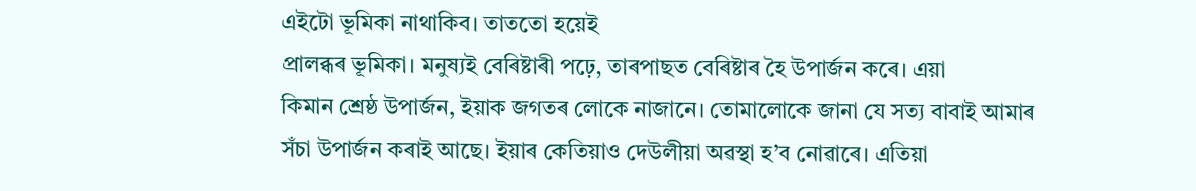এইটো ভূমিকা নাথাকিব। তাততো হয়েই
প্ৰালব্ধৰ ভূমিকা। মনুষ্যই বেৰিষ্টাৰী পঢ়ে, তাৰপাছত বেৰিষ্টাৰ হৈ উপাৰ্জন কৰে। এয়া
কিমান শ্ৰেষ্ঠ উপাৰ্জন, ইয়াক জগতৰ লোকে নাজানে। তোমালোকে জানা যে সত্য বাবাই আমাৰ
সঁচা উপাৰ্জন কৰাই আছে। ইয়াৰ কেতিয়াও দেউলীয়া অৱস্থা হ’ব নোৱাৰে। এতিয়া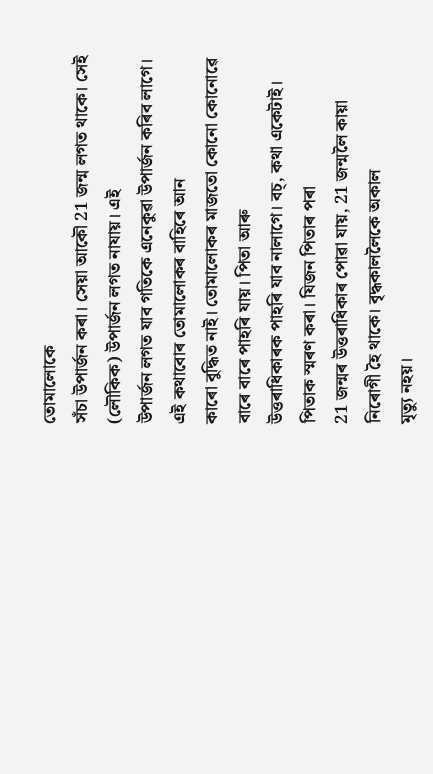তোমালোকে
সঁচা উপাৰ্জন কৰা। সেয়া আকৌ 21 জন্ম লগত থাকে। সেই (লৌকিক) উপাৰ্জন লগত নাযায়। এই
উপাৰ্জন লগত যাব গতিকে এনেকুৱা উপাৰ্জন কৰিব লাগে। এই কথাবোৰ তোমালোকৰ বাহিৰে আন
কাৰো বুদ্ধিত নাই। তোমালোকৰ মাজতো কোনো কোনোৱে বাৰে বাৰে পাহৰি যায়। পিতা আৰু
উত্তৰাধিকাৰক পাহৰি যাব নালাগে। বচ্, কথা একেটাই। পিতাক স্মৰণ কৰা। যিজন পিতাৰ পৰা
21 জন্মৰ উত্তৰাধিকাৰ পোৱা যায়, 21 জন্মলৈ কায়া নিৰোগী হৈ থাকে। বৃদ্ধকাললৈকে অকাল
মৃত্যু নহয়।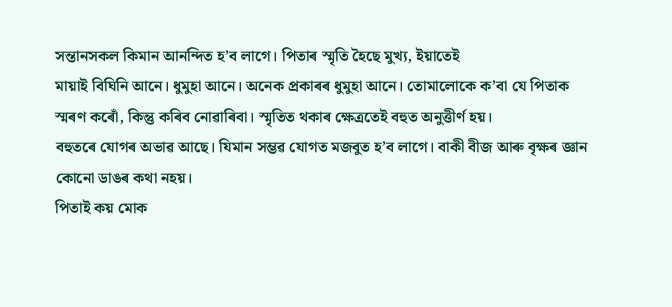সন্তানসকল কিমান আনন্দিত হ’ব লাগে। পিতাৰ স্মৃতি হৈছে মুখ্য, ইয়াতেই
মায়াই বিঘিনি আনে। ধুমুহা আনে। অনেক প্ৰকাৰৰ ধুমুহা আনে। তোমালোকে ক’বা যে পিতাক
স্মৰণ কৰোঁ, কিন্তু কৰিব নোৱাৰিবা। স্মৃতিত থকাৰ ক্ষেত্ৰতেই বহুত অনুত্তীৰ্ণ হয়।
বহুতৰে যোগৰ অভাৱ আছে। যিমান সম্ভৱ যোগত মজবুত হ’ব লাগে। বাকী বীজ আৰু বৃক্ষৰ জ্ঞান
কোনো ডাঙৰ কথা নহয়।
পিতাই কয় মোক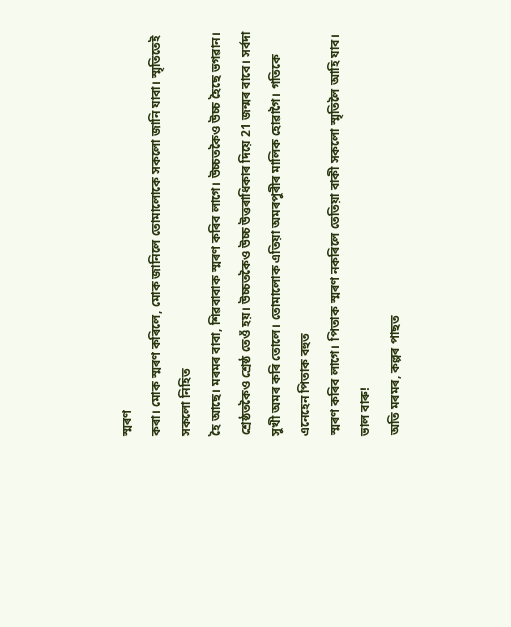স্মৰণ
কৰা। মোক স্মৰণ কৰিলে, মোক জানিলে তোমালোকে সকলো জানি যাবা। স্মৃতিতেই সকলো নিহিত
হৈ আছে। মৰমৰ বাবা, শিৱবাবাক স্মৰণ কৰিব লাগে। উচ্চতকৈও উচ্চ হৈছে ভগৱান।
শ্ৰেষ্ঠতকৈও শ্ৰেষ্ঠ তেওঁ হয়। উচ্চতকৈও উচ্চ উত্তৰাধিকাৰ দিয়ে 21 জন্মৰ বাবে। সৰ্বদা
সুখী অমৰ কৰি তোলে। তোমালোক এতিয়া অমৰপুৰীৰ মালিক হোৱাগৈ। গতিকে এনেহেন পিতাক বহুত
স্মৰণ কৰিব লাগে। পিতাক স্মৰণ নকৰিলে তেতিয়া বাকী সকলো স্মৃতিলৈ আহি যাব। ভাল বাৰু!
অতি মৰমৰ, কল্পৰ পাছত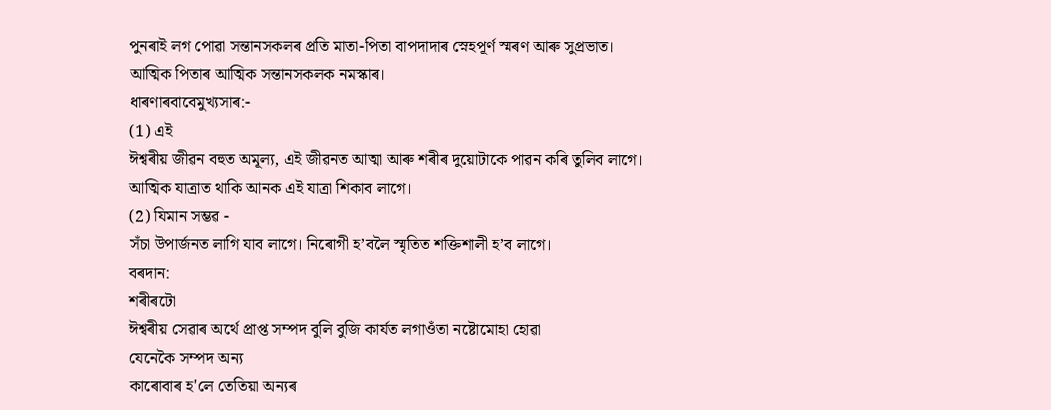পুনৰাই লগ পোৱা সন্তানসকলৰ প্ৰতি মাতা-পিতা বাপদাদাৰ স্নেহপূৰ্ণ স্মৰণ আৰু সুপ্ৰভাত।
আত্মিক পিতাৰ আত্মিক সন্তানসকলক নমস্কাৰ।
ধাৰণাৰবাবেমুখ্যসাৰ:-
(1) এই
ঈশ্বৰীয় জীৱন বহুত অমূল্য, এই জীৱনত আত্মা আৰু শৰীৰ দুয়োটাকে পাৱন কৰি তুলিব লাগে।
আত্মিক যাত্ৰাত থাকি আনক এই যাত্ৰা শিকাব লাগে।
(2) যিমান সম্ভৱ -
সঁচা উপাৰ্জনত লাগি যাব লাগে। নিৰোগী হ’বলৈ স্মৃতিত শক্তিশালী হ’ব লাগে।
বৰদান:
শৰীৰটো
ঈশ্বৰীয় সেৱাৰ অৰ্থে প্ৰাপ্ত সম্পদ বুলি বুজি কাৰ্যত লগাওঁতা নষ্টোমোহা হোৱা
যেনেকৈ সম্পদ অন্য
কাৰোবাৰ হ'লে তেতিয়া অন্যৰ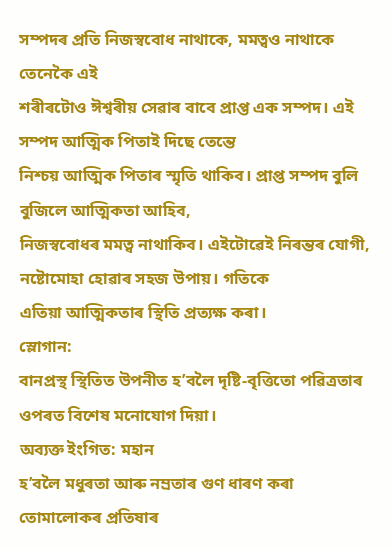সম্পদৰ প্ৰতি নিজস্ববোধ নাথাকে, মমত্বও নাথাকে তেনেকৈ এই
শৰীৰটোও ঈশ্বৰীয় সেৱাৰ বাবে প্ৰাপ্ত এক সম্পদ। এই সম্পদ আত্মিক পিতাই দিছে তেন্তে
নিশ্চয় আত্মিক পিতাৰ স্মৃতি থাকিব। প্ৰাপ্ত সম্পদ বুলি বুজিলে আত্মিকতা আহিব,
নিজস্ববোধৰ মমত্ব নাথাকিব। এইটোৱেই নিৰন্তৰ যোগী, নষ্টোমোহা হোৱাৰ সহজ উপায়। গতিকে
এতিয়া আত্মিকতাৰ স্থিতি প্ৰত্যক্ষ কৰা।
স্লোগান:
বানপ্ৰস্থ স্থিতিত উপনীত হ’বলৈ দৃষ্টি-বৃত্তিতো পৱিত্ৰতাৰ ওপৰত বিশেষ মনোযোগ দিয়া।
অব্যক্ত ইংগিত: মহান
হ’বলৈ মধুৰতা আৰু নম্ৰতাৰ গুণ ধাৰণ কৰা
তোমালোকৰ প্ৰতিষাৰ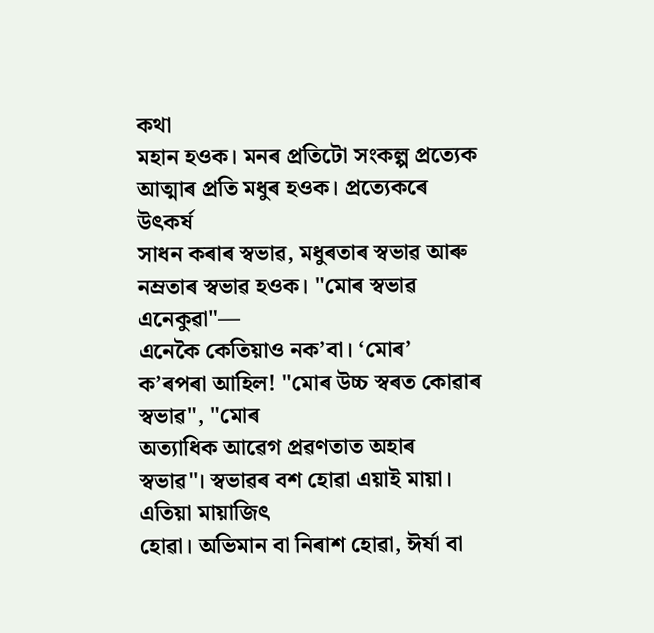কথা
মহান হওক। মনৰ প্ৰতিটো সংকল্প প্ৰত্যেক আত্মাৰ প্ৰতি মধুৰ হওক। প্ৰত্যেকৰে উৎকৰ্ষ
সাধন কৰাৰ স্বভাৱ, মধুৰতাৰ স্বভাৱ আৰু নম্ৰতাৰ স্বভাৱ হওক। "মোৰ স্বভাৱ এনেকুৱা"—
এনেকৈ কেতিয়াও নক’বা। ‘মোৰ’ ক’ৰপৰা আহিল! "মোৰ উচ্চ স্বৰত কোৱাৰ স্বভাৱ", "মোৰ
অত্যাধিক আৱেগ প্ৰৱণতাত অহাৰ স্বভাৱ"। স্বভাৱৰ বশ হোৱা এয়াই মায়া। এতিয়া মায়াজিৎ
হোৱা। অভিমান বা নিৰাশ হোৱা, ঈৰ্ষা বা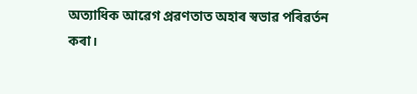অত্যাধিক আৱেগ প্ৰৱণতাত অহাৰ স্বভাৱ পৰিৱৰ্তন
কৰা।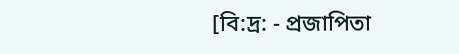[বি:দ্ৰ: - প্ৰজাপিতা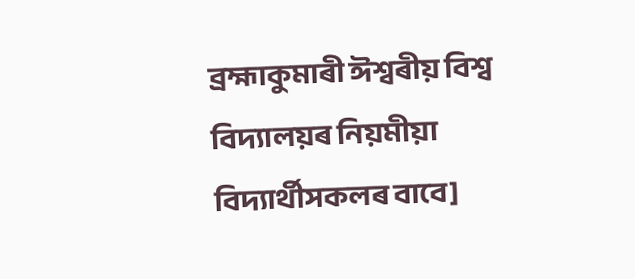ব্ৰহ্মাকুমাৰী ঈশ্বৰীয় বিশ্ব বিদ্যালয়ৰ নিয়মীয়া বিদ্যাৰ্থীসকলৰ বাবে]